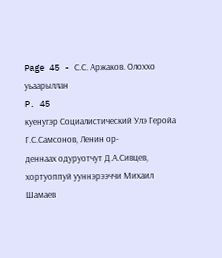Page 45 - С.С. Аржаков. Олоххо уьаарыллан
P. 45
куенугэр Социалистический Улэ Геройа Г.С.Самсонов, Ленин ор-
деннаах одуруотчут Д.А.Сивцев, хортуоппуй ууннэрээччи Михаил
Шамаев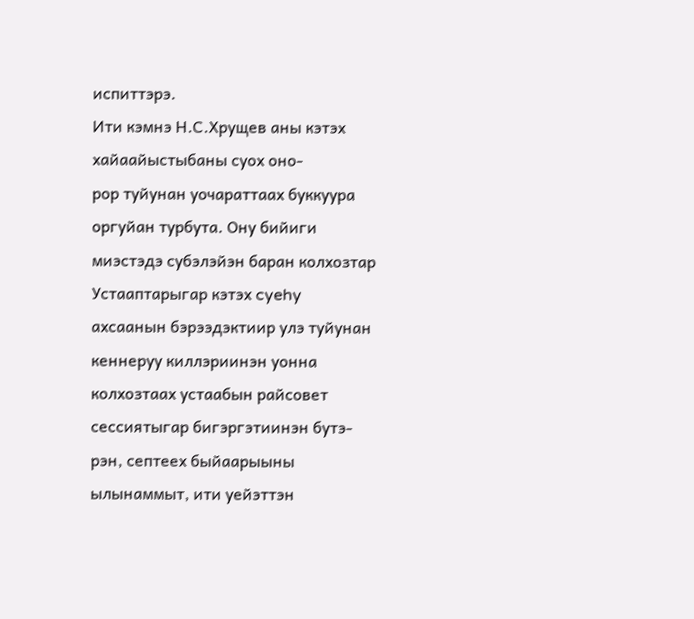испиттэрэ.
Ити кэмнэ Н.С.Хрущев аны кэтэх хайаайыстыбаны суох оно-
рор туйунан уочараттаах буккуура оргуйан турбута. Ону бийиги
миэстэдэ субэлэйэн баран колхозтар Устааптарыгар кэтэх cyehy
ахсаанын бэрээдэктиир улэ туйунан кеннеруу киллэриинэн уонна
колхозтаах устаабын райсовет сессиятыгар бигэргэтиинэн бутэ-
рэн, септеех быйаарыыны ылынаммыт, ити уейэттэн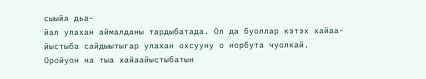сыыйа дьа-
йал улахан аймалданы тардыбатада. Ол да буоллар кэтэх хайаа-
йыстыба сайдыытыгар улахан охсууну о норбута чуолкай.
Оройуон на тыа хайаайыстыбатын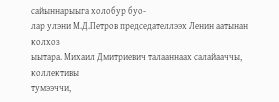сайыннарыыга холобур буо-
лар улэни М.Д.Петров председателлээх Ленин аатынан колхоз
ыытара. Михаил Дмитриевич талааннаах салайааччы, коллективы
тумээччи,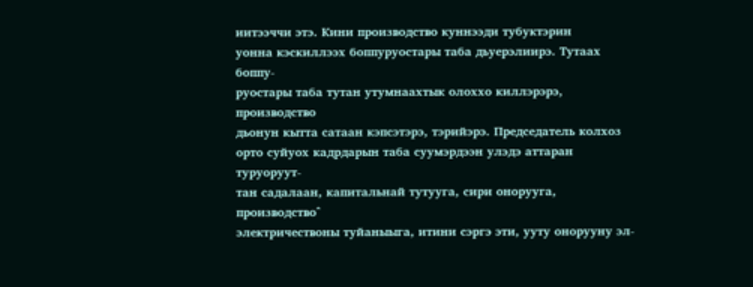иитээччи этэ. Кини производство куннээди тубуктэрин
уонна кэскиллээх боппуруостары таба дьуерэлиирэ. Тутаах боппу-
руостары таба тутан утумнаахтык олоххо киллэрэрэ, производство
дьонун кытта сатаан кэпсэтэрэ, тэрийэрэ. Председатель колхоз
орто суйуох кадрдарын таба суумэрдээн улэдэ аттаран туруоруут-
тан садалаан, капитальнай тутууга, сири онорууга, производство^
электричествоны туйаныыга, итини сэргэ эти, ууту онорууну эл-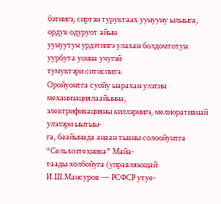бэтиигэ, сиртэн туруктаах уунууну ылыыга, ордук одуруот айын
уунуутун урдэтиигэ улахан болдомтотун уурбута уонна учугэй
тумуктэри ситиспитэ.
Оройуонтга суойу ыарахан улэтин механизациялаайынна,
электрификацияны киллэриигэ, мелиоративнай улэлэри ыытыы-
га, баайынада анаан тыаны солоойунтга “Сельхозтехника” Майа-
таады холбойуга (управляющай И.Ш.Мансуров — РСФСР утуе-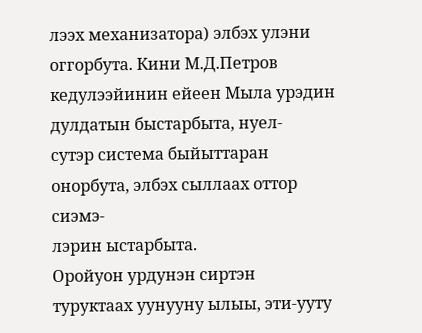лээх механизатора) элбэх улэни оггорбута. Кини М.Д.Петров
кедулээйинин ейеен Мыла урэдин дулдатын быстарбыта, нуел-
сутэр система быйыттаран онорбута, элбэх сыллаах оттор сиэмэ-
лэрин ыстарбыта.
Оройуон урдунэн сиртэн туруктаах уунууну ылыы, эти-ууту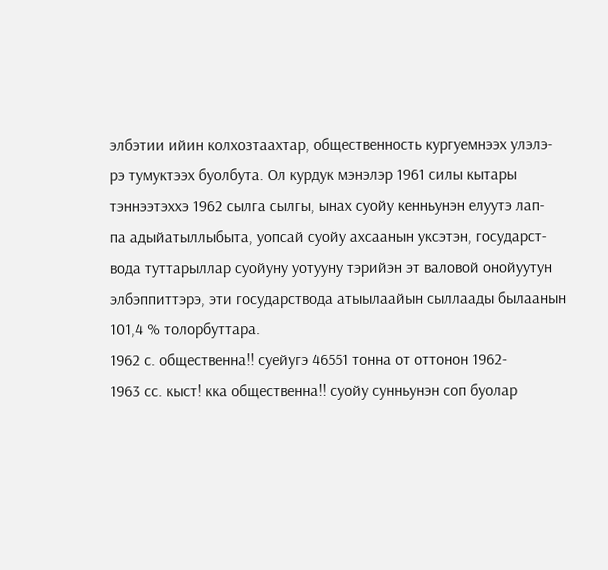элбэтии ийин колхозтаахтар, общественность кургуемнээх улэлэ-
рэ тумуктээх буолбута. Ол курдук мэнэлэр 1961 силы кытары
тэннээтэххэ 1962 сылга сылгы, ынах суойу кенньунэн елуутэ лап-
па адыйатыллыбыта, уопсай суойу ахсаанын уксэтэн, государст-
вода туттарыллар суойуну уотууну тэрийэн эт валовой онойуутун
элбэппиттэрэ, эти государствода атыылаайын сыллаады былаанын
101,4 % толорбуттара.
1962 с. общественна!! суейугэ 46551 тонна от оттонон 1962-
1963 сс. кыст! кка общественна!! суойу сунньунэн соп буолар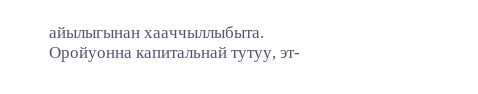айылыгынан хааччыллыбыта.
Оройуонна капитальнай тутуу, эт-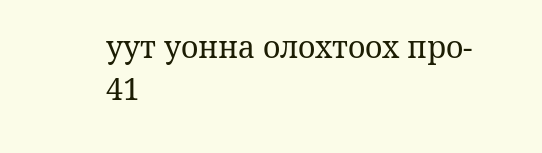уут уонна олохтоох про-
41